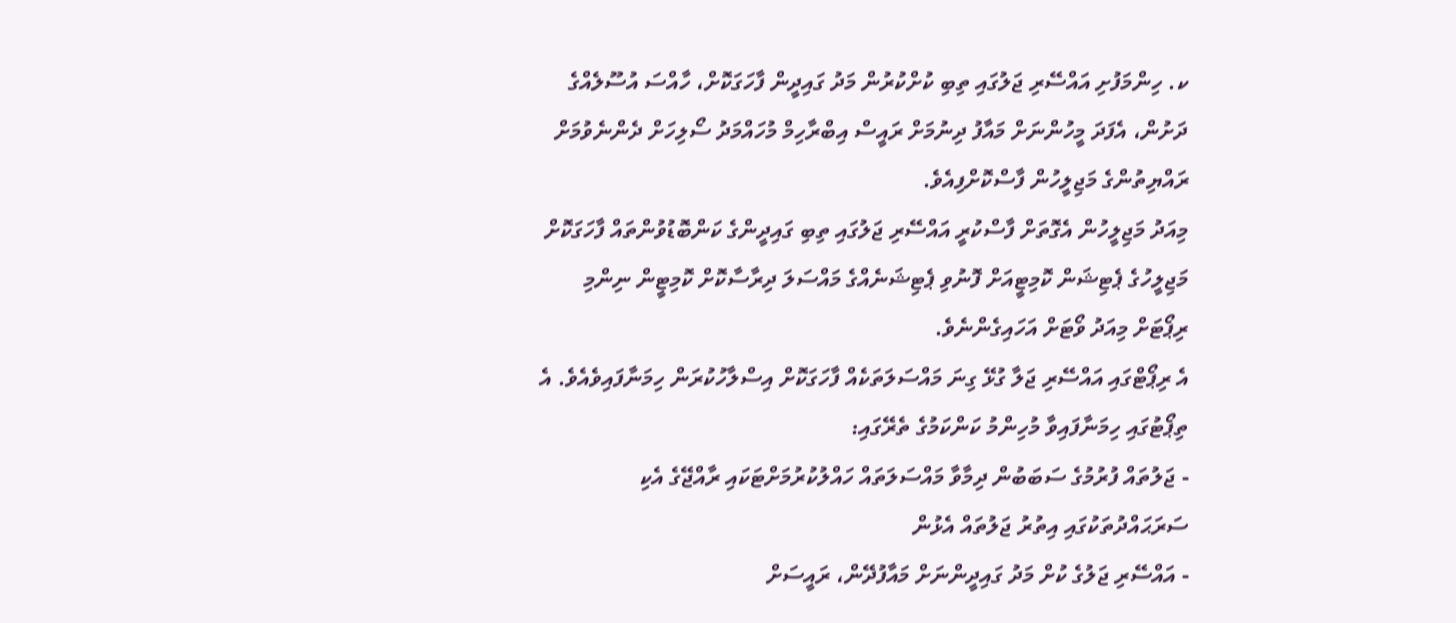ކ. ހިންމަފުށި އައްސޭރި ޖަލުގައި ތިބި ކުށްކުރުން މަދު ގައިދީން ފާހަގަކޮށް، ހާއްސަ އުސޫލެއްގެ ދަށުން، އެފަދަ މީހުންނަށް މައާފު ދިނުމަށް ރައީސް އިބްރާހިމް މުހައްމަދު ސޯލިހަށް ދެންނެވުމަށް ރައްޔިތުންގެ މަޖިލީހުން ފާސްކޮށްފިއެވެ.
މިއަދު މަޖިލީހުން އެގޮތަށް ފާސްކުރީ އައްސޭރި ޖަލުގައި ތިބި ގައިދީންގެ ކަންބޮޑުވުންތައް ފާހަގަކޮށް މަޖިލީހުގެ ޕެޓިޝަން ކޮމިޓީއަށް ފޮނުވި ޕެޓިޝަނެއްގެ މައްސަލަ ދިރާސާކޮށް ކޮމިޓީން ނިންމި ރިޕޯޓަށް މިއަދު ވޯޓަށް އަހައިގެންނެވެ.
އެ ރިޕޯޓްގައި އައްސޭރި ޖަލާ ގުޅޭ ގިނަ މައްސަލަތަކެއް ފާހަގަކޮށް އިސްލާހުކުރަން ހިމަނާފައިވެއެވެ. އެ ތިޕޯޓުގައި ހިމަނާފައިވާ މުހިންމު ކަންކަމުގެ ތެރޭގައި:
- ޖަލުތައް ފުރުމުގެ ސަބަބުން ދިމާވާ މައްސަލަތައް ހައްލުކުރުމަށްޓަކައި ރާއްޖޭގެ އެކި ސަރަޙައްދުތަކުގައި އިތުރު ޖަލުތައް އެޅުން
- އައްސޭރި ޖަލުގެ ކުށް މަދު ގައިދީންނަށް މައާފުދޭން، ރައީސަށް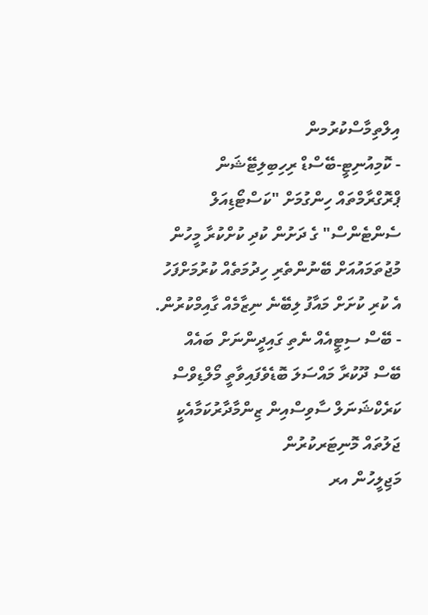އިލްތިމާސްކުރުމން
- ކޮމިއުނިޓީ-ބޭސްޑް ރިހިބިލިޓޭޝަން ޕްރޮގްރާމްތައް ހިންގުމަށް "ކަސްޓޯޑިއަލް ސެންޓެންސް" ގެ ދަށުން ކުދި ކުށްކުރާ މީހުން މުޖުތަމައުއަށް ބޭނުންތެރި ހިދުމަތެއް ކުރުމަށްފަހު އެ ކުރި ކުށަށް މައާފު ލިބޭނެ ނިޒާމެއް ގާއިމްކުރުން.
- ބޭސް ސިޓީއެއް ނެތި ގައިދީންނަށް ބައެއް ބޭސް ދޫކުރާ މައްސަލަ ބޮޑެވެފައިވާތީ މޯލްޑިވްސް ކަރެކްޝަނަލް ސާވިސްއިން ޒިންމާދާރުކަމާއެކީ ޖަލުތައް މޮނިޓަރކުރުން
މަޖިލީހުން އރ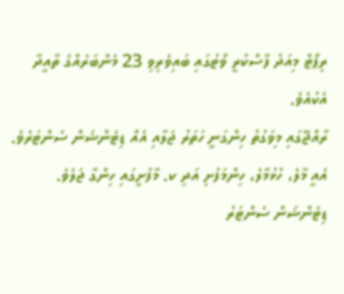ރިޕޯޓް މިއަދު ފާސްކުރީ ވޯޓުގައި ބައިވެރިވި 23 މެންބަރެއްގެ ތާއީދާ އެކުއެވެ.
ރާއްޖޭގައި މިވަގުތު ހިންގަނީ ހަތަރު ޖަލާއި އެއް ޑިޓެންޝަން ސެންޓަރެވެ. އެއީ މާލެ، ހުޅުމާލެ، ހިންމަފުށި އަދި ކ. މާފުށީގައި ހިންގާ ޖަލެވެ. ޑިޓެންޝަން ސެންޓަރު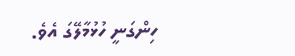ހިންގަނީ ހުޅުމާލޭގަ އެވެ.